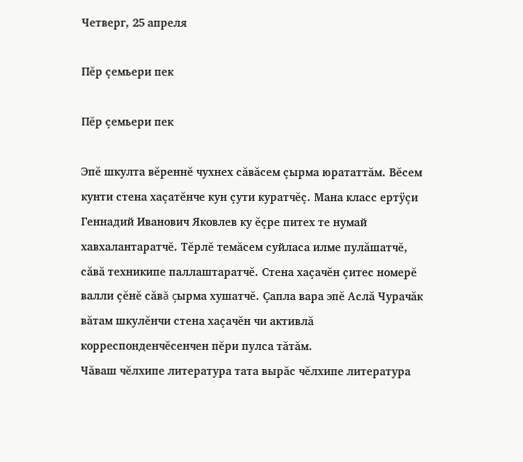Четверг, 25 апреля

Пĕр çемьери пек

Пĕр çемьери пек

Эпĕ шкулта вĕреннĕ чухнех сăвăсем çырма юрататтăм. Вĕсем кунти стена хаçатĕнче кун çути куратчĕç. Мана класс ертÿçи Геннадий Иванович Яковлев ку ĕçре питех те нумай хавхалантаратчĕ. Тĕрлĕ темăсем суйласа илме пулăшатчĕ, сăвă техникипе паллаштаратчĕ. Стена хаçачĕн çитес номерĕ валли çĕнĕ сăвă çырма хушатчĕ. Çапла вара эпĕ Аслă Чурачăк вăтам шкулĕнчи стена хаçачĕн чи активлă корреспонденчĕсенчен пĕри пулса тăтăм.
Чăваш чĕлхипе литература тата вырăс чĕлхипе литература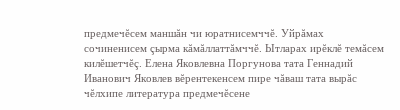предмечĕсем маншăн чи юратнисемччĕ. Уйрăмах сочиненисем çырма кăмăллаттăмччĕ. Ытларах ирĕклĕ темăсем килĕшетчĕç. Елена Яковлевна Поргунова тата Геннадий Иванович Яковлев вĕрентекенсем пире чăваш тата вырăс чĕлхипе литература предмечĕсене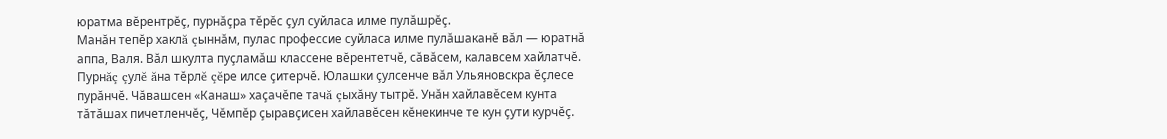юратма вĕрентрĕç, пурнăçра тĕрĕс çул суйласа илме пулăшрĕç.
Манăн тепĕр хаклă çыннăм, пулас профессие суйласа илме пулăшаканĕ вăл — юратнă аппа, Валя. Вăл шкулта пуçламăш классене вĕрентетчĕ, сăвăсем, калавсем хайлатчĕ. Пурнăç çулĕ ăна тĕрлĕ çĕре илсе çитерчĕ. Юлашки çулсенче вăл Ульяновскра ĕçлесе пурăнчĕ. Чăвашсен «Канаш» хаçачĕпе тачă çыхăну тытрĕ. Унăн хайлавĕсем кунта тăтăшах пичетленчĕç, Чĕмпĕр çыравçисен хайлавĕсен кĕнекинче те кун çути курчĕç.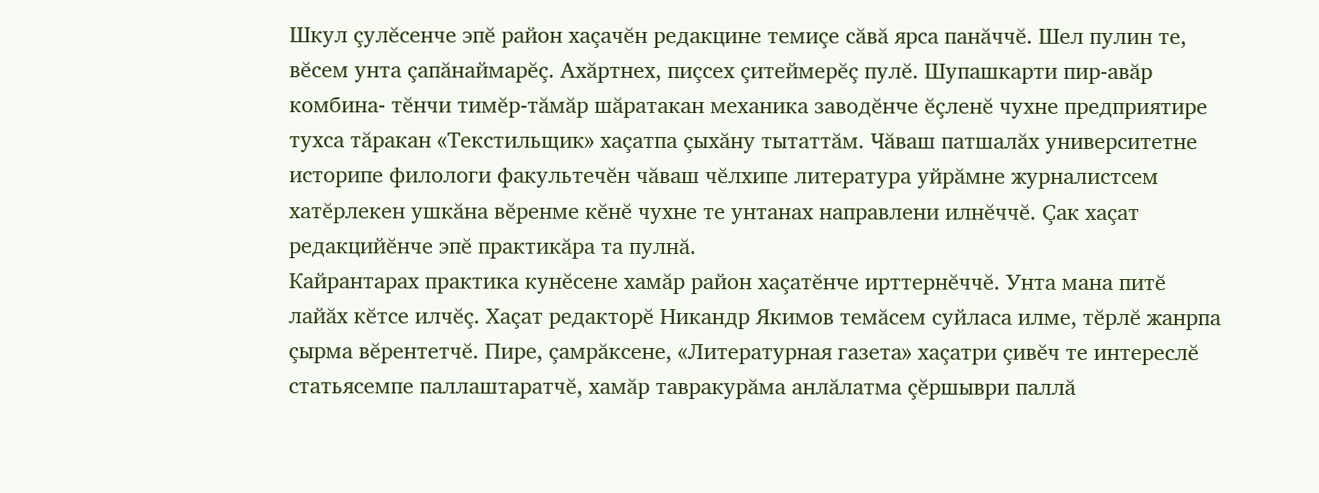Шкул çулĕсенче эпĕ район хаçачĕн редакцине темиçе сăвă ярса панăччĕ. Шел пулин те, вĕсем унта çапăнаймарĕç. Ахăртнех, пиçсех çитеймерĕç пулĕ. Шупашкарти пир-авăр комбина- тĕнчи тимĕр-тăмăр шăратакан механика заводĕнче ĕçленĕ чухне предприятире тухса тăракан «Текстильщик» хаçатпа çыхăну тытаттăм. Чăваш патшалăх университетне историпе филологи факультечĕн чăваш чĕлхипе литература уйрăмне журналистсем хатĕрлекен ушкăна вĕренме кĕнĕ чухне те унтанах направлени илнĕччĕ. Çак хаçат редакцийĕнче эпĕ практикăра та пулнă.
Кайрантарах практика кунĕсене хамăр район хаçатĕнче ирттернĕччĕ. Унта мана питĕ лайăх кĕтсе илчĕç. Хаçат редакторĕ Никандр Якимов темăсем суйласа илме, тĕрлĕ жанрпа çырма вĕрентетчĕ. Пире, çамрăксене, «Литературная газета» хаçатри çивĕч те интереслĕ статьясемпе паллаштаратчĕ, хамăр тавракурăма анлăлатма çĕршыври паллă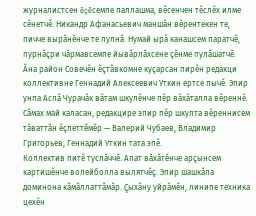журналистсен ĕçĕсемпе паллашма, вĕсенчен тĕслĕх илме сĕнетчĕ. Никандр Афанасьевич маншăн вĕрентекен те, пичче вырăнĕнче те пулнă. Нумай ырă канашсем паратчĕ, пурнăçри чăрмавсемпе йывăрлăхсене çĕнме пулăшатчĕ. Ăна район Совечĕн ĕçтăвкомне куçарсан пирĕн редакци коллективне Геннадий Алексеевич Уткин ертсе пычĕ. Эпир унпа Аслă Чурачăк вăтам шкулĕнче пĕр вăхăталла вĕреннĕ. Сăмах май каласан, редакцире эпир пĕр шкулта вĕреннисем тăваттăн ĕçлеттĕмĕр — Валерий Чубаев, Владимир Григорьев, Геннадий Уткин тата эпĕ.
Коллектив питĕ туслăччĕ. Апат вăхăтĕнче арçынсем картишĕнче волейболла вылятчĕç. Эпир шашкăпа доминона кăмăллаттăмăр. Çыхăну уйрăмĕн, линипе техника цехĕн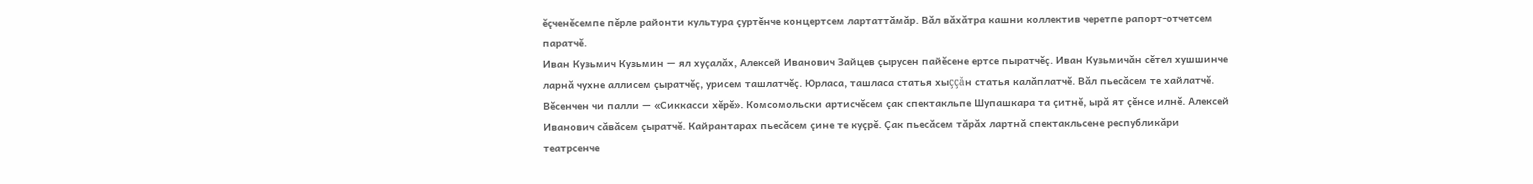ĕçченĕсемпе пĕрле районти культура çуртĕнче концертсем лартаттăмăр. Вăл вăхăтра кашни коллектив черетпе рапорт-отчетсем паратчĕ.
Иван Кузьмич Кузьмин — ял хуçалăх, Алексей Иванович Зайцев çырусен пайĕсене ертсе пыратчĕç. Иван Кузьмичăн сĕтел хушшинче ларнă чухне аллисем çыратчĕç, урисем ташлатчĕç. Юрласа, ташласа статья хыççăн статья калăплатчĕ. Вăл пьесăсем те хайлатчĕ. Вĕсенчен чи палли — «Сиккасси хĕрĕ». Комсомольски артисчĕсем çак спектакльпе Шупашкара та çитнĕ, ырă ят çĕнсе илнĕ. Алексей Иванович сăвăсем çыратчĕ. Кайрантарах пьесăсем çине те куçрĕ. Çак пьесăсем тăрăх лартнă спектакльсене республикăри театрсенче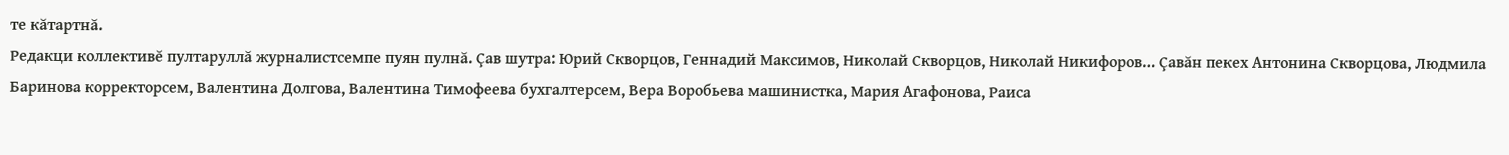те кăтартнă.
Редакци коллективĕ пултаруллă журналистсемпе пуян пулнă. Çав шутра: Юрий Скворцов, Геннадий Максимов, Николай Скворцов, Николай Никифоров… Çавăн пекех Антонина Скворцова, Людмила Баринова корректорсем, Валентина Долгова, Валентина Тимофеева бухгалтерсем, Вера Воробьева машинистка, Мария Агафонова, Раиса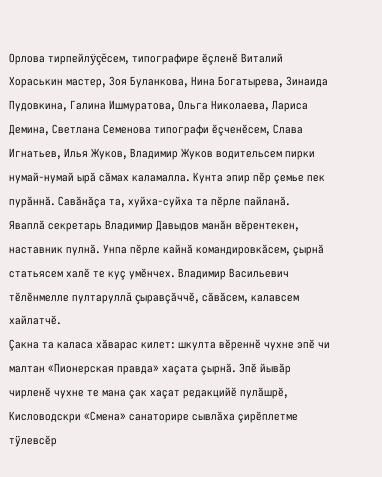Орлова тирпейлÿçĕсем, типографире ĕçленĕ Виталий Хораськин мастер, Зоя Буланкова, Нина Богатырева, Зинаида Пудовкина, Галина Ишмуратова, Ольга Николаева, Лариса Демина, Светлана Семенова типографи ĕçченĕсем, Слава Игнатьев, Илья Жуков, Владимир Жуков водительсем пирки нумай-нумай ырă сăмах каламалла. Кунта эпир пĕр çемье пек пурăннă. Савăнăçа та, хуйха-суйха та пĕрле пайланă.
Яваплă секретарь Владимир Давыдов манăн вĕрентекен, наставник пулнă. Унпа пĕрле кайнă командировкăсем, çырнă статьясем халĕ те куç умĕнчех. Владимир Васильевич тĕлĕнмелле пултаруллă çыравçăччĕ, сăвăсем, калавсем хайлатчĕ.
Çакна та каласа хăварас килет: шкулта вĕреннĕ чухне эпĕ чи малтан «Пионерская правда» хаçата çырнă. Эпĕ йывăр чирленĕ чухне те мана çак хаçат редакцийĕ пулăшрĕ, Кисловодскри «Смена» санаторире сывлăха çирĕплетме тÿлевсĕр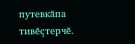путевкăпа тивĕçтерчĕ.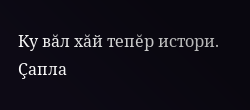Ку вăл хăй тепĕр истори.
Çапла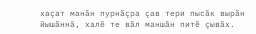хаçат манăн пурнăçра çав тери пысăк вырăн йышăннă, халĕ те вăл маншăн питĕ çывăх.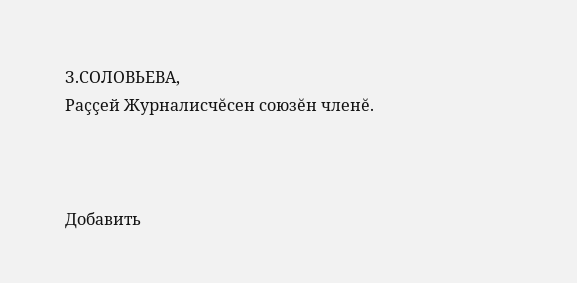З.СОЛОВЬЕВА,
Раççей Журналисчĕсен союзĕн членĕ.



Добавить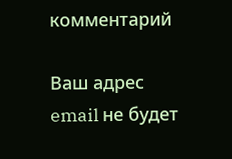комментарий

Ваш адрес email не будет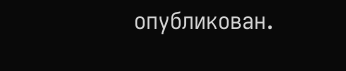опубликован.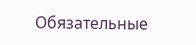Обязательные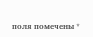поля помечены *